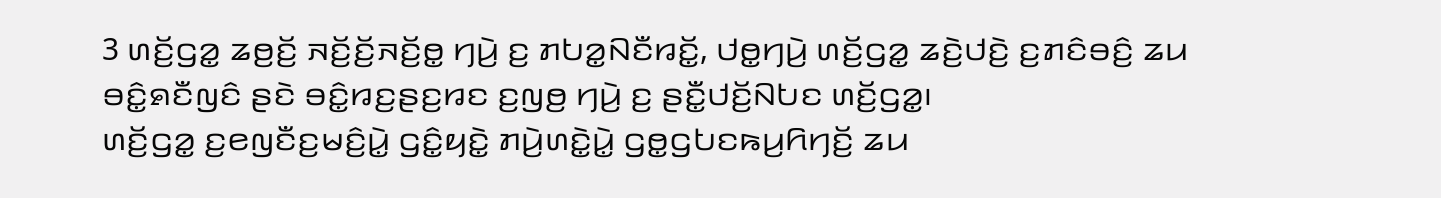3 ꤛꤢꤩ꤬ꤞꤤ꤭ ꤘꤥ꤬ꤢꤩ꤬ ꤏꤢꤩ꤬ꤢꤩ꤬ꤏꤢꤩ꤬ꤥ꤭ ꤚꤣꤧ꤬ ꤢ꤬ ꤊꤝꤤ꤭ꤡꤢꤪꤙꤢꤩ꤭, ꤓꤥ꤭ꤚꤣꤧ꤬ ꤛꤢꤩ꤬ꤞꤤ꤭ ꤘꤢꤧ꤬ꤓꤢꤧ꤬ ꤢ꤬ꤊꤢꤨꤋꤢꤨ꤬ ꤘꤣ ꤋꤢꤨ꤭ꤎꤢꤪꤜꤢꤨ ꤔꤢꤧ ꤋꤢꤨ꤭ꤙꤢ꤬ꤔꤢ꤬ꤙꤢ ꤢ꤬ꤜꤥ꤬ ꤚꤣꤧ꤬ ꤢ꤬ ꤔꤢꤪ꤭ꤓꤢꤩ꤬ꤡꤝꤢ ꤛꤢꤩ꤬ꤞꤤ꤭꤯
ꤛꤢꤩ꤬ꤞꤤ꤭ ꤢ꤬ꤕꤜꤢꤪꤢ꤬ꤗꤢꤨ꤬ꤣꤧ꤭ ꤞꤢꤨ꤭ꤟꤢꤧ꤭ ꤊꤣꤧ꤬ꤛꤢꤧ꤭ꤣꤧ꤭ ꤞꤥ꤭ꤞꤝꤢꤒꤣ꤬ꤖꤚꤢꤩ꤬ ꤘꤣ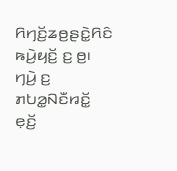ꤖꤚꤢꤩ꤬ꤘꤥ꤬ꤔꤢꤧ꤭ꤖꤢꤨ ꤒꤣꤧ꤬ꤟꤢꤩ꤬ ꤢ꤬ ꤥ꤬꤯ ꤚꤣꤧ꤬ ꤢ꤬ ꤊꤝꤤ꤭ꤡꤢꤪꤙꤢꤩ꤭ ꤕ꤫ꤢꤩ꤬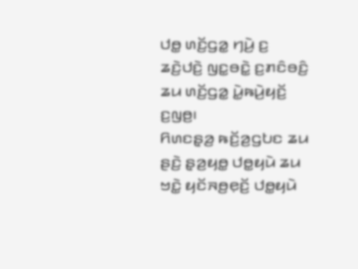ꤓꤥ꤭ ꤛꤢꤩ꤬ꤞꤤ꤭ ꤚꤣꤧ꤬ ꤢ꤬ ꤘꤢꤧ꤬ꤓꤢꤧ꤬ ꤜꤢ꤭ꤋꤢꤧ꤭ ꤢ꤬ꤊꤢꤨꤋꤢꤨ꤬ ꤘꤣ ꤛꤢꤩ꤬ꤞꤤ꤭ ꤣꤧ꤭ꤒꤣꤧ꤬ꤟꤢꤩ꤬ ꤢ꤬ꤜꤥ꤬꤯
ꤖꤛꤢꤔ꤫ꤤ꤬ ꤒꤢꤩ꤬ꤤ꤬ꤞꤝꤢ ꤘꤣ ꤔꤢꤧ꤬ ꤔ꤫ꤤ꤬ꤟꤥ꤭ ꤓꤥ꤭ꤟꤣꤧ ꤘꤣ ꤠꤢꤧ꤭ ꤟꤢꤩꤏꤥ꤬ꤕ꤫ꤢꤩ꤬ ꤓꤥ꤭ꤟꤣꤧ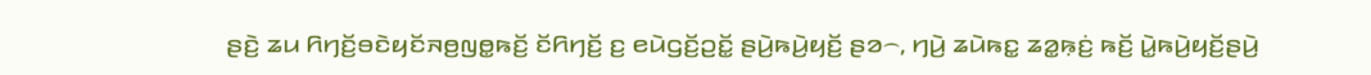ꤔꤢꤧ꤬ ꤘꤣ ꤖꤚꤢꤩ꤬ꤋꤢꤧꤟꤢꤩꤏꤥ꤬ꤜꤥ꤭ꤒꤢꤩ꤬ ꤢꤩꤖꤚꤢꤩ꤬ ꤢ꤬ ꤕꤣꤧꤞꤢꤩ꤬ꤑꤢꤩ꤭ ꤔꤣꤧ꤬ꤒꤣꤧ꤬ꤟꤢꤩ꤬ ꤔꤤ꤮, ꤚꤣꤧ꤬ ꤘꤣꤧꤒꤢ꤭ ꤘꤤ꤭ꤒ꤫ꤢꤦ꤬ ꤒꤢꤩ꤬ ꤣꤧ꤭ꤒꤣꤧ꤬ꤟꤢꤩ꤬ꤔꤣꤧ꤬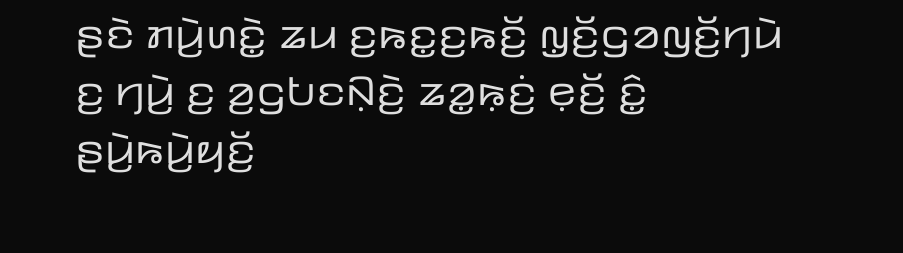ꤔꤢꤧ ꤊꤣꤧ꤬ꤛꤢꤧ꤭ ꤘꤣ ꤢ꤬ꤒꤢ꤭ꤢ꤬ꤒꤢꤩ꤬ ꤜ꤫ꤢꤩ꤬ꤞꤤꤜꤢꤩ꤬ꤚꤣꤧ ꤢ꤬ ꤚꤣꤧ꤬ ꤢ꤬ ꤤ꤬ꤞꤝꤢꤡ꤫ꤢꤧ꤬ ꤘꤤ꤭ꤒ꤫ꤢꤦ꤬ ꤕ꤫ꤢꤩ꤬ ꤢꤨ꤭ ꤔꤣꤧ꤬ꤒꤣꤧ꤬ꤟꤢꤩ꤬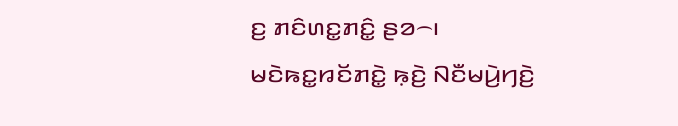ꤢ꤬ ꤊꤢꤨꤛꤢ꤭ꤊꤢꤨ꤭ ꤔꤤ꤮꤯
ꤗꤢꤧꤒꤢ꤭ꤙꤢꤩꤊꤢꤧ꤭ ꤒ꤫ꤢꤧ꤬ ꤡꤢꤪꤗꤣꤧ꤬ꤚꤢꤧ꤬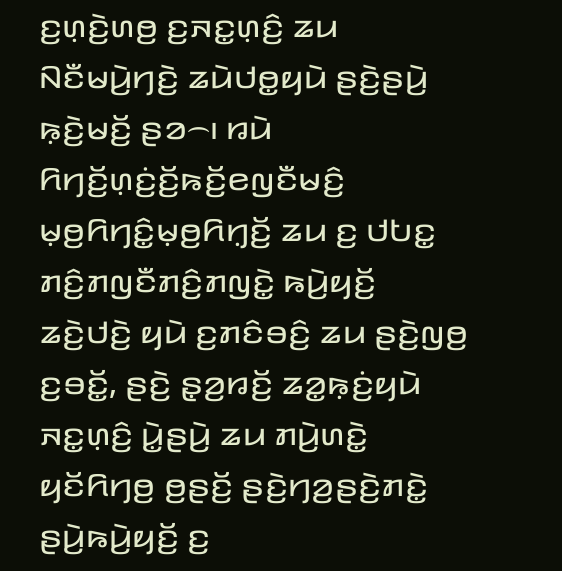ꤢ꤬ꤛ꤫ꤢꤧ꤬ꤛꤥ꤬ ꤢ꤬ꤏꤢ꤭ꤛ꤫ꤢꤨ꤬ ꤘꤣ ꤡꤢꤪꤗꤣꤧ꤬ꤚꤢꤧ꤬ ꤘꤣꤧꤓꤥ꤭ꤟꤣꤧ ꤔꤢꤧ꤬ꤔꤣꤧ꤬ ꤒ꤫ꤢꤧ꤬ꤗꤢꤩ꤬ ꤔꤤ꤮꤯ ꤙꤣꤧ ꤖꤚꤢꤩ꤬ꤛ꤫ꤢꤦ꤬ꤢꤩ꤬ꤒꤢꤩ꤬ꤕꤜꤢꤪꤗꤢꤨ꤬ ꤗ꤫ꤥ꤬ꤖꤚꤢꤨ꤭ꤗ꤫ꤥ꤬ꤖꤚ꤫ꤢꤩ꤬ ꤘꤣ ꤢ꤬ ꤓꤝꤢ꤭ ꤊꤢꤨ꤬ꤊꤜꤢꤪꤊꤢꤨ꤬ꤊꤜꤢꤧ꤭ ꤒꤣꤧ꤬ꤟꤢꤩ꤬ ꤘꤢꤧ꤬ꤓꤢꤧ꤬ ꤟꤣꤧ ꤢ꤬ꤊꤢꤨꤋꤢꤨ꤬ ꤘꤣ ꤔꤢꤧ꤬ꤜꤥ꤬ ꤢ꤬ꤋꤢꤩ꤭, ꤔꤢꤧ꤬ ꤔ꤫ꤤ꤬ꤙꤢꤩ꤬ ꤘꤤ꤭ꤒ꤫ꤢꤦ꤬ꤟꤣꤧ ꤏꤢ꤭ꤛ꤫ꤢꤨ꤬ ꤣꤧ꤭ꤔꤣꤧ꤬ ꤘꤣ ꤊꤣꤧ꤬ꤛꤢꤧ꤭ ꤟꤢꤩꤖꤚꤥ꤬ ꤥ꤬ꤔꤢꤩ꤬ ꤔꤢꤧ꤬ꤚꤤ꤬ꤔꤢꤧ꤬ꤊꤢꤧ꤭ ꤔꤣꤧ꤬ꤒꤣꤧ꤬ꤟꤢꤩ꤬ ꤢ꤬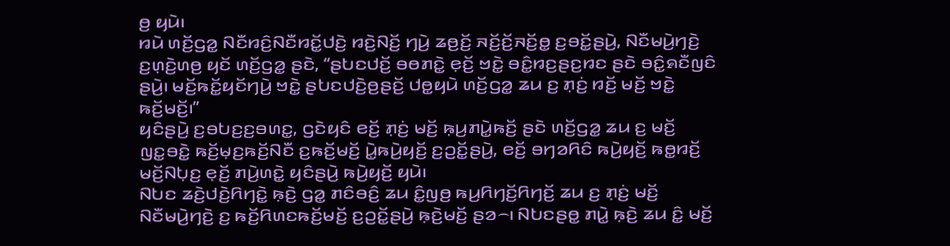ꤥ꤬ ꤟꤣꤧ꤯
ꤙꤣꤧ ꤛꤢꤩ꤬ꤞꤤ꤭ ꤡꤢꤪꤙꤢꤨ꤬ꤡꤢꤪꤙꤢꤩ꤭ꤓꤢꤧ꤬ ꤙꤢꤧ꤬ꤡꤢꤩ꤬ ꤚꤣꤧ꤬ ꤘꤥ꤬ꤢꤩ꤬ ꤏꤢꤩ꤬ꤢꤩ꤬ꤏꤢꤩ꤬ꤥ꤭ ꤢ꤬ꤋꤢꤩ꤭ꤔꤣꤧ꤬, ꤡꤢꤪꤗꤣꤧ꤬ꤚꤢꤧ꤬ ꤢ꤬ꤛ꤫ꤢꤧ꤬ꤛꤥ꤬ ꤟꤢꤩ ꤛꤢꤩ꤬ꤞꤤ꤭ ꤔꤢꤧ, “ꤔꤝꤢꤓꤢꤩ꤬ ꤋꤥꤊꤢꤧ꤭ ꤕ꤫ꤢꤩ꤬ ꤠꤢꤧ꤭ ꤋꤢꤨ꤭ꤙꤢ꤬ꤔꤢ꤬ꤙꤢ ꤔꤢꤧ ꤋꤢꤨ꤭ꤎꤢꤪꤜꤢꤨ ꤔꤣꤧ꤬꤯ ꤗꤢꤩ꤬ꤒꤢꤩ꤭ꤟꤢꤩꤚꤣꤧ꤬ ꤠꤢꤧ꤭ ꤔꤝꤢꤓꤢꤧ꤬ꤥ꤬ꤔꤢꤩ꤬ ꤓꤥ꤭ꤟꤣꤧ ꤛꤢꤩ꤬ꤞꤤ꤭ ꤘꤣ ꤢ꤬ ꤊ꤫ꤢꤦ꤬ ꤙꤢꤩ꤬ ꤗꤢꤩ꤬ ꤠꤢꤧ꤭ ꤒꤢꤩ꤬ꤗꤢꤩ꤬꤯”
ꤟꤢꤨꤔꤣꤧ꤬ ꤢ꤬ꤋꤝꤢ꤬ꤢ꤬ꤋꤛꤢ꤭, ꤞꤢꤧꤟꤢꤨ ꤕꤢꤩ꤬ ꤊ꤫ꤢꤦ꤬ ꤗꤢꤩ꤬ ꤒ꤫ꤣ꤬ꤊꤣꤧ꤭ꤒꤢꤩ꤬ ꤔꤢꤧ ꤛꤢꤩ꤬ꤞꤤ꤭ ꤘꤣ ꤢ꤬ ꤗꤢꤩ꤬ ꤜꤢ꤭ꤋꤢꤧ꤭ ꤒꤢꤩ꤬ꤗ꤫ꤢ꤬ꤒꤢꤩ꤬ꤡꤢꤪ ꤢ꤬ꤒꤢꤩ꤬ꤗꤢꤩ꤬ ꤣꤧ꤭ꤒꤣꤧ꤬ꤟꤢꤩ꤬ ꤢ꤬ꤑꤢꤩ꤭ꤔꤣꤧ꤬, ꤕꤢꤩ꤬ ꤋꤚꤤꤖꤢꤨ ꤒꤣꤧ꤬ꤟꤢꤩ꤬ ꤒꤥ꤭ꤙꤢꤩ꤬ ꤗꤢꤩ꤬ꤡꤝ꤫ꤢ꤬ ꤕ꤫ꤢꤩ꤬ ꤊꤣꤧ꤬ꤛꤢꤧ꤭ ꤟꤢꤨꤔꤣꤧ꤬ ꤒꤣꤧ꤬ꤟꤢꤩ꤬ ꤟꤣꤧ꤯
ꤡꤝꤢ ꤘꤢꤧ꤬ꤓꤢꤧ꤬ꤖꤚꤢꤧ꤭ ꤒ꤫ꤢꤧ꤬ ꤞꤤ꤭ ꤊꤢꤨꤋꤢꤨ꤬ ꤘꤣ ꤢꤨ꤭ꤜꤥ꤬ ꤒꤣ꤬ꤖꤚꤢꤩ꤬ꤖꤚꤢꤩ꤬ ꤘꤣ ꤢ꤬ ꤊ꤫ꤢꤦ꤬ ꤗꤢꤩ꤬ ꤡꤢꤪꤗꤣꤧ꤬ꤚꤢꤧ꤬ ꤢ꤬ ꤒꤢꤩ꤬ꤖꤛꤢꤒꤢꤩ꤬ꤗꤢꤩ꤬ ꤢ꤬ꤑꤢꤩ꤭ꤔꤣꤧ꤬ ꤒ꤫ꤢꤧ꤬ꤗꤢꤩ꤬ ꤔꤤ꤮꤯ ꤡꤝꤢꤔꤥ꤭ ꤊꤣꤧ꤭ ꤒ꤫ꤢꤧ꤬ ꤘꤣ ꤢꤨ꤭ ꤗꤢꤩ꤬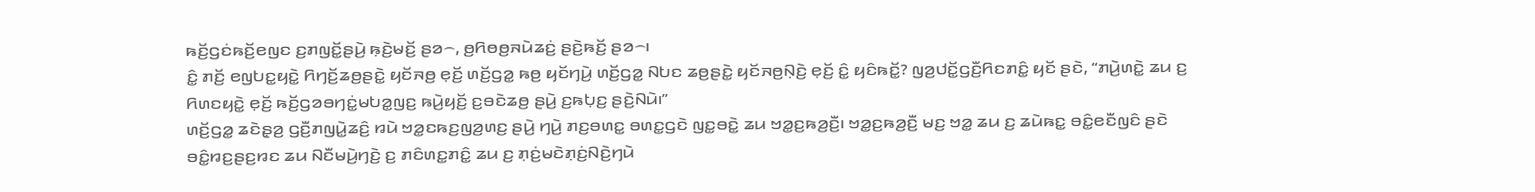ꤒꤢꤩ꤬ꤞꤢꤦꤒꤢꤩ꤬ꤕꤜꤢ ꤢ꤬ꤊꤜꤢꤩ꤭ꤔꤣꤧ꤬ ꤒ꤫ꤢꤧ꤬ꤗꤢꤩ꤬ ꤔꤤ꤮, ꤥ꤬ꤖꤥꤥ꤬ꤏꤣꤧꤘꤢꤦ꤬ ꤔꤢꤧ꤬ꤒꤢꤩ꤬ ꤔꤤ꤮꤯
ꤢꤨ꤭ ꤊꤢꤩ꤬ ꤕꤜꤝꤢ꤭ꤟꤢꤧ꤭ ꤖꤚꤢꤩ꤬ꤘꤥ꤬ꤔꤢꤧ꤭ ꤟꤢꤩꤏꤥ꤬ ꤕ꤫ꤢꤩ꤬ ꤛꤢꤩ꤬ꤞꤤ꤭ ꤒꤥ꤬ ꤟꤢꤩꤚꤣꤧ꤬ ꤛꤢꤩ꤬ꤞꤤ꤭ ꤡꤝꤢ ꤘꤥ꤬ꤔꤢꤧ꤭ ꤟꤢꤩꤏꤥ꤬ꤡ꤫ꤢꤧ꤬ ꤕ꤫ꤢꤩ꤬ ꤢꤨ꤭ ꤟꤢꤨꤒꤢꤩ꤭? ꤜꤤ꤬ꤓꤢꤩ꤭ꤞꤢꤪ꤬ꤖꤢꤊꤢꤨ꤭ ꤟꤢꤩ ꤔꤢꤧ, “ꤊꤣꤧ꤬ꤛꤢꤧ꤭ ꤘꤣ ꤢ꤬ ꤖꤛꤢꤟꤢꤧ꤭ ꤕ꤫ꤢꤩ꤬ ꤒꤢꤩ꤬ꤞꤤꤋꤚꤢꤦ꤭ꤗꤝꤤ꤭ꤜꤢ꤬ ꤒꤣꤧ꤬ꤟꤢꤩ꤬ ꤢ꤬ꤋꤢꤧꤘꤥ꤬ ꤔꤣꤧ꤬ ꤢ꤬ꤒꤝ꤫ꤢ꤬ ꤔꤢꤧ꤬ꤡꤣꤧ꤯”
ꤛꤢꤩ꤬ꤞꤤ꤭ ꤘꤢꤧꤔ꤫ꤤ꤬ ꤞꤢꤪ꤬ꤊꤜꤣꤧ꤭ꤘꤢꤨ꤬ ꤙꤣꤧ ꤠꤤ꤭ꤢꤒꤢ꤬ꤜꤤ꤬ꤛꤢ꤬ ꤔꤣꤧ꤬ ꤚꤣꤧ꤬ ꤊꤢ꤬ꤋꤛꤢ꤭ ꤋꤛꤢ꤭ꤞꤢꤧ ꤜꤢ꤭ꤋꤢꤧ꤭ ꤘꤣ ꤠꤤ꤭ꤢ꤬ꤒꤤ꤬ꤢꤪ꤬꤯ ꤠꤤ꤭ꤢ꤬ꤒꤤ꤬ꤢꤪ꤬ ꤗꤢ꤬ ꤠꤤ꤭ ꤘꤣ ꤢ꤬ ꤘꤣꤧꤒꤢ꤭ ꤋꤢꤨ꤭ꤕꤢꤪꤜꤢꤨ ꤔꤢꤧ ꤋꤢꤨ꤭ꤙꤢ꤬ꤔꤢ꤬ꤙꤢ ꤘꤣ ꤡꤢꤪꤗꤣꤧ꤬ꤚꤢꤧ꤬ ꤢ꤬ ꤊꤢꤨꤛꤢ꤭ꤊꤢꤨ꤭ ꤘꤣ ꤢ꤬ ꤊ꤫ꤢꤦ꤬ꤗꤢꤧꤊ꤫ꤢꤦ꤬ꤡꤢꤧ꤬ꤚꤣꤧ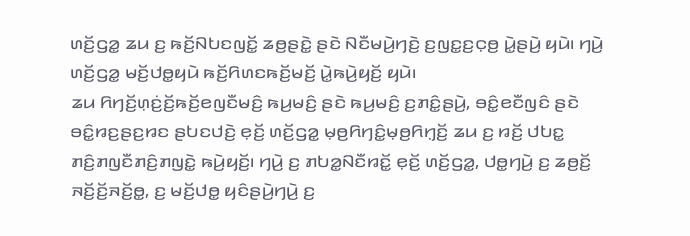ꤛꤢꤩ꤬ꤞꤤ꤭ ꤘꤣ ꤢ꤬ ꤒꤢꤩ꤬ꤡꤝꤢꤜꤢꤩ꤭ ꤘꤥ꤬ꤔꤢꤧ꤭ ꤔꤢꤧ ꤡꤢꤪꤗꤣꤧ꤬ꤚꤢꤧ꤬ ꤢ꤬ꤜꤢ꤭ꤢ꤬ꤍ꤫ꤥ꤬ ꤣꤧ꤭ꤔꤣꤧ꤬ ꤟꤣꤧ꤯ ꤚꤣꤧ꤬ ꤛꤢꤩ꤬ꤞꤤ꤭ ꤗꤢꤩ꤬ꤓꤥ꤭ꤟꤣꤧ ꤒꤢꤩ꤬ꤖꤛꤢꤒꤢꤩ꤬ꤗꤢꤩ꤬ ꤣꤧ꤭ꤒꤣꤧ꤬ꤟꤢꤩ꤬ ꤟꤣꤧ꤯
ꤘꤣ ꤖꤚꤢꤩ꤬ꤛ꤫ꤢꤦ꤬ꤢꤩ꤬ꤒꤢꤩ꤬ꤕꤜꤢꤪꤗꤢꤨ꤬ ꤒꤣ꤬ꤗꤢꤨ꤬ ꤔꤢꤧ ꤒꤣ꤬ꤗꤢꤨ꤬ ꤢ꤬ꤊꤢꤨ꤭ꤔꤣꤧ꤬, ꤋꤢꤨ꤭ꤕꤢꤪꤜꤢꤨ ꤔꤢꤧ ꤋꤢꤨ꤭ꤙꤢ꤬ꤔꤢ꤬ꤙꤢ ꤔꤝꤢꤓꤢꤧ꤬ ꤕ꤫ꤢꤩ꤬ ꤛꤢꤩ꤬ꤞꤤ꤭ ꤗ꤫ꤥ꤬ꤖꤚꤢꤨ꤭ꤗ꤫ꤥ꤬ꤖꤚ꤫ꤢꤩ꤬ ꤘꤣ ꤢ꤬ ꤙꤢꤩ꤬ ꤓꤝꤢ꤭ ꤊꤢꤨ꤬ꤊꤜꤢꤪꤊꤢꤨ꤬ꤊꤜꤢꤧ꤭ ꤒꤣꤧ꤬ꤟꤢꤩ꤬꤯ ꤚꤣꤧ꤬ ꤢ꤬ ꤊꤝꤤ꤭ꤡꤢꤪꤙꤢꤩ꤭ ꤕ꤫ꤢꤩ꤬ ꤛꤢꤩ꤬ꤞꤤ꤭, ꤓꤥ꤭ꤚꤣꤧ꤬ ꤢ꤬ ꤘꤥ꤬ꤢꤩ꤬ ꤏꤢꤩ꤬ꤢꤩ꤬ꤏꤢꤩ꤬ꤥ꤭, ꤢ꤬ ꤗꤢꤩ꤬ꤓꤥ꤭ ꤟꤢꤨꤔꤣꤧ꤬ꤚꤣꤧ꤬ ꤢ꤬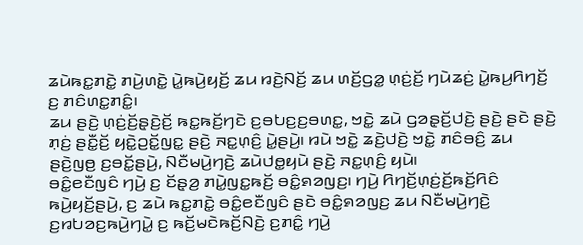ꤘꤣꤧꤒꤢ꤭ꤊꤢꤧ꤭ ꤊꤣꤧ꤬ꤛꤢꤧ꤭ ꤣꤧ꤭ꤒꤣꤧ꤬ꤟꤢꤩ꤬ ꤘꤣ ꤙꤢꤧ꤬ꤡꤢꤩ꤬ ꤘꤣ ꤛꤢꤩ꤬ꤞꤤ꤭ ꤛ꤫ꤢꤦ꤬ꤢꤩ꤬ ꤚꤣꤧꤘꤢꤦ꤬ ꤣꤧ꤭ꤒꤣ꤬ꤖꤚꤢꤩ꤬ ꤢ꤬ ꤊꤢꤨꤛꤢ꤭ꤊꤢꤨ꤭꤯
ꤘꤣ ꤔꤢꤧ꤬ ꤛ꤫ꤢꤦ꤬ꤢꤩ꤬ꤔ꤫ꤢꤧ꤬ꤢꤩ꤬ ꤒꤢ꤭ꤒꤢꤩ꤬ꤚꤢꤧ ꤢ꤬ꤋꤝꤢ꤬ꤢ꤬ꤋꤛꤢ꤭, ꤠꤢꤧ꤭ ꤘꤣꤧ ꤞꤤꤔ꤫ꤢꤩ꤬ꤓꤢꤧ꤬ ꤔꤢꤧ꤬ ꤔꤢꤧ ꤔꤢꤧ꤬ ꤊ꤫ꤢꤦ꤬ ꤔꤢꤪ꤭ꤢꤩ꤬ ꤟꤢꤧ꤭ꤑꤢꤩ꤭ꤜꤢ꤭ ꤔꤢꤧ꤬ ꤏꤢ꤭ꤛ꤫ꤢꤨ꤬ ꤣꤧ꤭ꤔꤣꤧ꤬꤯ ꤙꤣꤧ ꤠꤢꤧ꤭ ꤘꤢꤧ꤬ꤓꤢꤧ꤬ ꤠꤢꤧ꤭ ꤊꤢꤨꤋꤢꤨ꤬ ꤘꤣ ꤔꤢꤧ꤬ꤜꤥ꤬ ꤢ꤬ꤋꤢꤩ꤭ꤔꤣꤧ꤬, ꤡꤢꤪꤗꤣꤧ꤬ꤚꤢꤧ꤬ ꤘꤣꤧꤓꤥ꤭ꤟꤣꤧ ꤔꤢꤧ꤬ ꤏꤢ꤭ꤛ꤫ꤢꤨ꤬ ꤟꤣꤧ꤯
ꤋꤢꤨ꤭ꤕꤢꤪꤜꤢꤨ ꤚꤣꤧ꤬ ꤢ꤬ ꤢꤩꤔ꤫ꤤ꤬ ꤊꤣꤧ꤭ꤜꤢ꤭ꤒꤢꤩ꤬ ꤋꤢꤨ꤭ꤎꤤꤜꤢ꤬꤯ ꤚꤣꤧ꤬ ꤖꤚꤢꤩ꤬ꤛ꤫ꤢꤦ꤬ꤢꤩ꤬ꤒꤢꤩ꤬ꤖꤢꤨ ꤒꤣꤧ꤬ꤟꤢꤩ꤬ꤔꤣꤧ꤬, ꤢ꤬ ꤘꤣꤧ ꤒꤢ꤭ꤊꤢꤧ꤭ ꤋꤢꤨ꤭ꤕꤢꤪꤜꤢꤨ ꤔꤢꤧ ꤋꤢꤨ꤭ꤎꤤꤜꤢ꤬ ꤘꤣ ꤡꤢꤪꤗꤣꤧ꤬ꤚꤢꤧ꤬ ꤢ꤬ꤙꤝꤤꤢ꤬ꤒꤣꤧ꤬ꤚꤣꤧ꤭ ꤢ꤬ ꤒꤢꤩ꤬ꤗꤢꤧꤒꤢꤩ꤬ꤡꤢꤧ꤬ ꤢ꤬ꤊꤢꤨ꤭ ꤚꤣꤧ꤬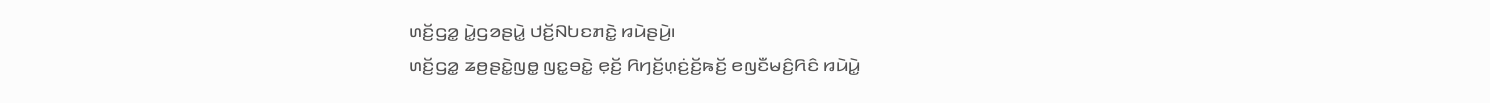ꤛꤢꤩ꤬ꤞꤤ꤭ ꤣꤧ꤭ꤞꤤꤔꤣꤧ꤭ ꤓꤢꤩ꤬ꤡꤝꤢꤊꤢꤧ꤭ ꤙꤣꤧꤔꤣꤧ꤬꤯
ꤛꤢꤩ꤬ꤞꤤ꤭ ꤘꤥ꤬ꤔꤢꤧ꤭ꤜꤥ꤭ ꤜꤢ꤭ꤋꤢꤧ꤭ ꤕ꤫ꤢꤩ꤬ ꤖꤚꤢꤩ꤬ꤛ꤫ꤢꤦ꤬ꤢꤩ꤬ꤒꤢꤩ꤬ ꤕꤜꤢꤪꤗꤢꤨ꤬ꤖꤢꤨ ꤙꤣꤧꤣꤧ꤭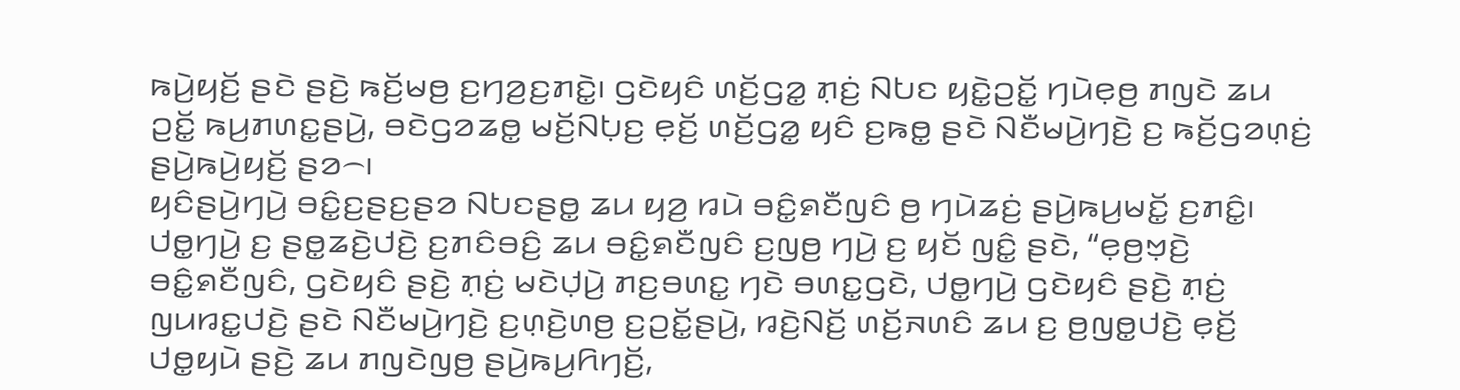ꤒꤣꤧ꤬ꤟꤢꤩ꤬ ꤔꤢꤧ ꤔꤢꤧ꤬ ꤒꤢꤩ꤬ꤗꤥ꤬ ꤢ꤬ꤚꤤ꤬ꤢ꤬ꤊꤢꤧ꤭꤯ ꤞꤢꤧꤟꤢꤨ ꤛꤢꤩ꤬ꤞꤤ꤭ ꤊ꤫ꤢꤦ꤬ ꤡꤝꤢ ꤟꤢꤧ꤭ꤑꤢꤩ꤭ ꤚꤣꤧꤕ꤫ꤥ꤬ ꤊꤜꤢꤧ ꤘꤣ ꤑꤢꤩ꤭ ꤒꤣ꤬ꤊꤛꤢ꤭ꤔꤣꤧ꤬, ꤋꤢꤧꤞꤤꤘꤥ꤭ ꤗꤢꤩ꤬ꤡꤝ꤫ꤢ꤬ ꤕ꤫ꤢꤩ꤬ ꤛꤢꤩ꤬ꤞꤤ꤭ ꤟꤢꤨ ꤢ꤬ꤒꤥ꤭ ꤔꤢꤧ ꤡꤢꤪꤗꤣꤧ꤬ꤚꤢꤧ꤬ ꤢ꤬ ꤒꤢꤩ꤬ꤞꤤꤛ꤫ꤢꤦ꤬ ꤔꤣꤧ꤬ꤒꤣꤧ꤬ꤟꤢꤩ꤬ ꤔꤤ꤮꤯
ꤟꤢꤨꤔꤣꤧ꤬ꤚꤣꤧ꤬ ꤋꤢꤨ꤭ꤢ꤬ꤔꤢ꤬ꤔꤤ ꤡꤝꤢꤔꤥ꤭ ꤘꤣ ꤟꤤ꤬ ꤙꤣꤧ ꤋꤢꤨ꤭ꤎꤢꤪꤜꤢꤨ ꤥ꤬ ꤚꤣꤧꤘꤢꤦ꤬ ꤔꤣꤧ꤬ꤒꤣ꤬ꤗꤢꤩ꤭ ꤢ꤬ꤊꤢꤨ꤭꤯ ꤓꤥ꤭ꤚꤣꤧ꤬ ꤢ꤬ ꤔꤥ꤭ꤘꤢꤧ꤬ꤓꤢꤧ꤬ ꤢ꤬ꤊꤢꤨꤋꤢꤨ꤬ ꤘꤣ ꤋꤢꤨ꤭ꤎꤢꤪꤜꤢꤨ ꤢ꤬ꤜꤥ꤬ ꤚꤣꤧ꤬ ꤢ꤬ ꤟꤢꤩ ꤜꤢꤨ꤭ ꤔꤢꤧ, “ꤕ꤫ꤥ꤬ꤠ꤫ꤢꤧ꤬ ꤋꤢꤨ꤭ꤎꤢꤪꤜꤢꤨ, ꤞꤢꤧꤟꤢꤨ ꤔꤢꤧ꤬ ꤊ꤫ꤢꤦ꤬ ꤗꤢꤧꤓ꤫ꤣꤧ꤬ ꤊꤢ꤬ꤋꤛꤢ꤭ ꤚꤢꤧ ꤋꤛꤢ꤭ꤞꤢꤧ, ꤓꤥ꤭ꤚꤣꤧ꤬ ꤞꤢꤧꤟꤢꤨ ꤔꤢꤧ꤬ ꤊ꤫ꤢꤦ꤬ ꤜꤣꤙꤢ꤭ꤓꤢꤧ꤬ ꤔꤢꤧ ꤡꤢꤪꤗꤣꤧ꤬ꤚꤢꤧ꤬ ꤢ꤬ꤛ꤫ꤢꤧ꤬ꤛꤥ꤬ ꤢ꤬ꤑꤢꤩ꤭ꤔꤣꤧ꤬, ꤙꤢꤧ꤬ꤡꤢꤩ꤬ ꤛꤢꤩ꤬ꤏꤛꤢꤨ ꤘꤣ ꤢ꤬ ꤥ꤬ꤜꤥ꤭ꤓꤢꤧ꤬ ꤕ꤫ꤢꤩ꤬ ꤓꤥ꤭ꤟꤣꤧ ꤔꤢꤧ꤬ ꤘꤣ ꤊꤜꤢꤧꤜꤥ꤬ ꤔꤣꤧ꤬ꤒꤣ꤬ꤖꤚꤢꤩ꤬,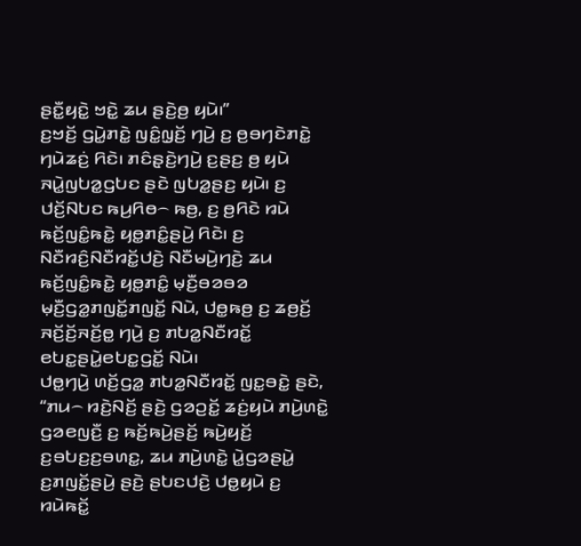ꤔꤢꤪ꤭ꤟꤢꤧ꤭ ꤠꤢꤧ꤭ ꤘꤣ ꤔꤢꤧ꤬ꤥ꤬ ꤟꤣꤧ꤯”
ꤢ꤬ꤠꤢꤩ꤬ ꤞꤣꤧ꤭ꤊꤢꤧ꤭ ꤜꤢꤨ꤭ꤜ꤫ꤢꤩ꤬ ꤚꤣꤧ꤬ ꤢ꤬ ꤥ꤬ꤋꤚꤢꤧꤊꤢꤧ꤭ ꤚꤣꤧꤘꤢꤦ꤬ ꤖꤢꤧ꤯ ꤊꤢꤨꤔ꤫ꤢꤧ꤬ꤚꤣꤧ꤬ ꤢ꤬ꤔꤢ꤬ ꤥ꤬ ꤟꤣꤧ ꤏꤣꤧ꤭ꤜꤝꤤ꤭ꤞꤝꤢ ꤔꤢꤧ ꤜꤝꤤ꤭ꤔꤢ꤬ ꤟꤣꤧ꤯ ꤢ꤬ ꤓꤢꤩ꤬ꤡꤝꤢ ꤒꤣ꤬ꤖꤥ꤮ ꤒꤥ꤬, ꤢ꤬ ꤥ꤬ꤖꤢꤧ ꤙꤣꤧ ꤒꤢꤩ꤬ꤜꤢꤨ꤭ꤒꤢꤧ꤭ ꤟꤥ꤭ꤊꤢꤨ꤭ꤔꤣꤧ꤬ ꤖꤢꤧ꤯ ꤢ꤬ ꤡꤢꤪꤙꤢꤨ꤬ꤡꤢꤪꤙꤢꤩ꤭ꤓꤢꤧ꤬ ꤡꤢꤪꤗꤣꤧ꤬ꤚꤢꤧ꤬ ꤘꤣ ꤒꤢꤩ꤬ꤜꤢꤨ꤭ꤒꤢꤧ꤭ ꤟꤥ꤭ꤊꤢꤨ꤭ ꤗ꤫ꤢꤪ꤬ꤋꤤꤋꤤ ꤗ꤫ꤢꤪ꤬ꤞꤤ꤭ꤊꤜꤢꤩ꤭ꤊꤜꤢꤩ꤭ ꤡꤣꤧ, ꤓꤥ꤭ꤒꤥ꤬ ꤢ꤬ ꤘꤥ꤬ꤢꤩ꤬ ꤏꤢꤩ꤬ꤢꤩ꤬ꤏꤢꤩ꤬ꤥ꤭ ꤚꤣꤧ꤬ ꤢ꤬ ꤊꤝꤤ꤭ꤡꤢꤪꤙꤢꤩ꤭ ꤕꤝꤢ꤭ꤔꤣꤧ꤭ꤕꤝꤢ꤭ꤞꤢꤩ꤭ ꤡꤣꤧ꤯
ꤓꤥ꤭ꤚꤣꤧ꤬ ꤛꤢꤩ꤬ꤞꤤ꤭ ꤊꤝꤤ꤭ꤡꤢꤪꤙꤢꤩ꤭ ꤜꤢ꤭ꤋꤢꤧ꤭ ꤔꤢꤧ, “ꤊꤣ꤮ ꤙꤢꤧ꤬ꤡꤢꤩ꤬ ꤔꤢꤧ꤬ ꤞꤤꤑꤢꤩ꤭ ꤘꤢꤦ꤬ꤟꤣꤧ ꤊꤣꤧ꤬ꤛꤢꤧ꤭ ꤞꤤꤕꤜꤢꤪ꤬ ꤢ꤬ ꤒꤢꤩ꤬ꤒꤣꤧ꤬ꤔꤢꤩ꤬ ꤒꤣꤧ꤬ꤟꤢꤩ꤬ ꤢ꤬ꤋꤝꤢ꤬ꤢ꤬ꤋꤛꤢ꤭, ꤘꤣ ꤊꤣꤧ꤬ꤛꤢꤧ꤭ ꤣꤧ꤭ꤞꤤꤔꤣꤧ꤭ ꤢ꤬ꤊꤜꤢꤩ꤭ꤔꤣꤧ꤬ ꤔꤢꤧ꤬ ꤔꤝꤢꤓꤢꤧ꤬ ꤓꤥ꤭ꤟꤣꤧ ꤢ꤬ ꤙꤣꤧꤒꤢꤩ꤭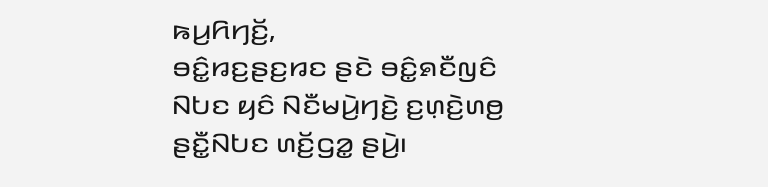ꤒꤣ꤬ꤖꤚꤢꤩ꤬,
ꤋꤢꤨ꤭ꤙꤢ꤬ꤔꤢ꤬ꤙꤢ ꤔꤢꤧ ꤋꤢꤨ꤭ꤎꤢꤪꤜꤢꤨ ꤡꤝꤢ ꤟꤢꤨ ꤡꤢꤪꤗꤣꤧ꤬ꤚꤢꤧ꤬ ꤢ꤬ꤛ꤫ꤢꤧ꤬ꤛꤥ꤬ ꤔꤢꤪ꤭ꤡꤝꤢ ꤛꤢꤩ꤬ꤞꤤ꤭ ꤔꤣꤧ꤬꤯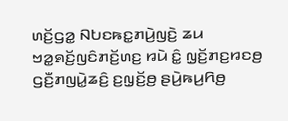ꤛꤢꤩ꤬ꤞꤤ꤭ ꤡꤝꤢꤒꤢ꤭ꤊꤣꤧ꤬ꤜꤢꤧ꤬ ꤘꤣ ꤠꤤ꤭ꤎꤢꤩ꤬ꤜꤢꤨꤊꤢꤩ꤬ꤛꤢ꤬ ꤙꤣꤧ ꤢꤨ꤭ ꤜ꤫ꤢꤩ꤬ꤊꤢ꤬ꤙꤢꤥ꤬ ꤞꤢꤪ꤬ꤊꤜꤣꤧ꤭ꤘꤢꤨ꤬ ꤢ꤬ꤜ꤫ꤢꤩ꤬ꤥ꤬ ꤔꤣꤧ꤬ꤒꤣ꤬ꤖꤥ꤬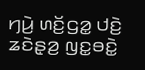ꤚꤣꤧ꤬ ꤛꤢꤩ꤬ꤞꤤ꤭ ꤓꤢꤧ꤬ ꤘꤢꤧꤔ꤫ꤤ꤬ ꤜꤢ꤭ꤋꤢꤧ꤭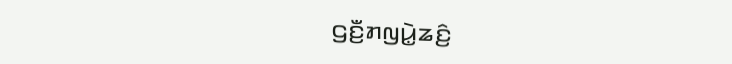ꤞꤢꤪ꤬ꤊꤜꤣꤧ꤭ꤘꤢꤨ꤬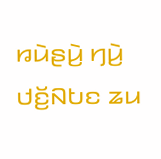ꤙꤣꤧꤔꤣꤧ꤬ ꤚꤣꤧ꤬ ꤓꤢꤩ꤬ꤡꤝꤢ ꤘꤣ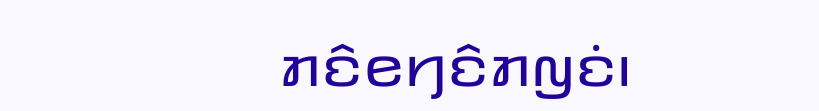ꤊꤢꤨꤕꤚꤢꤨꤊꤜꤢꤦ꤯